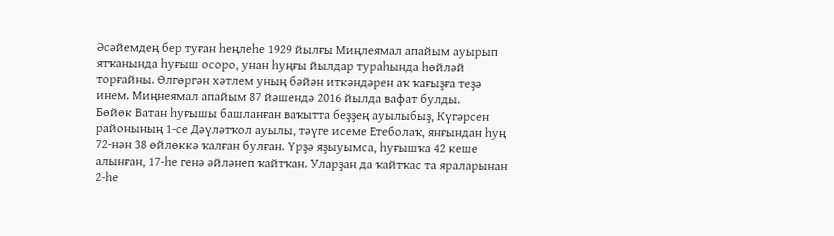Әсәйемдең бер туған һеңлеһе 1929 йылғы Миңлеямал апайым ауырып ятҡанында һуғыш осоро, унан һуңғы йылдар тураһында һөйләй торғайны. Өлгөргән хәтлем уның бәйән иткәндәрен аҡ ҡағыҙға теҙә инем. Миңнеямал апайым 87 йәшендә 2016 йылда вафат булды.
Бөйөк Ватан һуғышы башланған ваҡытта беҙҙең ауылыбыҙ, Күгәрсен районының 1-се Дәүләтҡол ауылы, тәүге исеме Етеболаҡ, янғындан һуң 72-нән 38 өйлөккә ҡалған булған. Үрҙә яҙыуымса, һуғышҡа 42 кеше алынған, 17-һе генә әйләнеп ҡайтҡан. Уларҙан да ҡайтҡас та яраларынан 2-һе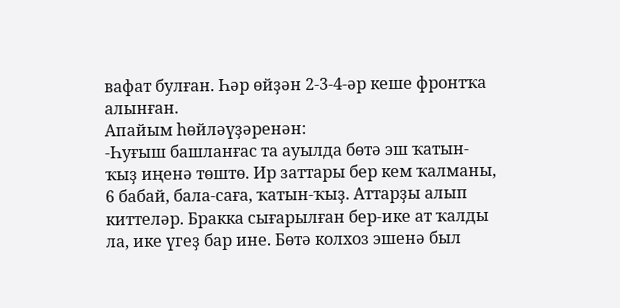вафат булған. Һәр өйҙән 2-3-4-әр кеше фронтҡа алынған.
Апайым һөйләүҙәренән:
-Һуғыш башланғас та ауылда бөтә эш ҡатын-ҡыҙ иңенә төштө. Ир заттары бер кем ҡалманы, 6 бабай, бала-саға, ҡатын-ҡыҙ. Аттарҙы алып киттеләр. Бракка сығарылған бер-ике ат ҡалды ла, ике үгеҙ бар ине. Бөтә колхоз эшенә был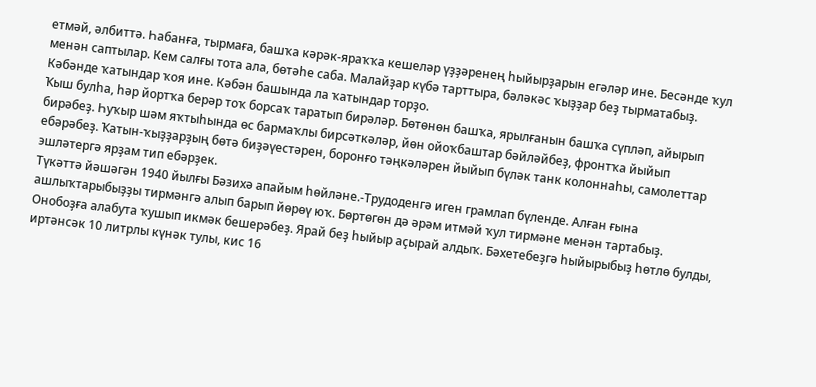етмәй, әлбиттә. Һабанға, тырмаға, башҡа кәрәк-яраҡҡа кешеләр үҙҙәренең һыйырҙарын егәләр ине. Бесәнде ҡул менән саптылар. Кем салғы тота ала, бөтәһе саба. Малайҙар күбә тарттыра, бәләкәс ҡыҙҙар беҙ тырматабыҙ. Кәбәнде ҡатындар ҡоя ине. Кәбән башында ла ҡатындар торҙо.
Ҡыш булһа, һәр йортҡа берәр тоҡ борсаҡ таратып бирәләр. Бөтөнөн башҡа, ярылғанын башҡа сүпләп, айырып бирәбеҙ. Һуҡыр шәм яҡтыһында өс бармаҡлы бирсәткәләр, йөн ойоҡбаштар бәйләйбеҙ, фронтҡа йыйып ебәрәбеҙ. Ҡатын-ҡыҙҙарҙың бөтә биҙәүестәрен, боронғо тәңкәләрен йыйып бүләк танк колоннаһы, самолеттар эшләтергә ярҙам тип ебәрҙек.
Түкәттә йәшәгән 1940 йылғы Бәзихә апайым һөйләне.-Трудоденгә иген грамлап бүленде. Алған ғына ашлыҡтарыбыҙҙы тирмәнгә алып барып йөрөү юҡ. Бөртөгөн дә әрәм итмәй ҡул тирмәне менән тартабыҙ. Онобоҙға алабута ҡушып икмәк бешерәбеҙ. Ярай беҙ һыйыр аҫырай алдыҡ. Бәхетебеҙгә һыйырыбыҙ һөтлө булды, иртәнсәк 10 литрлы күнәк тулы, кис 16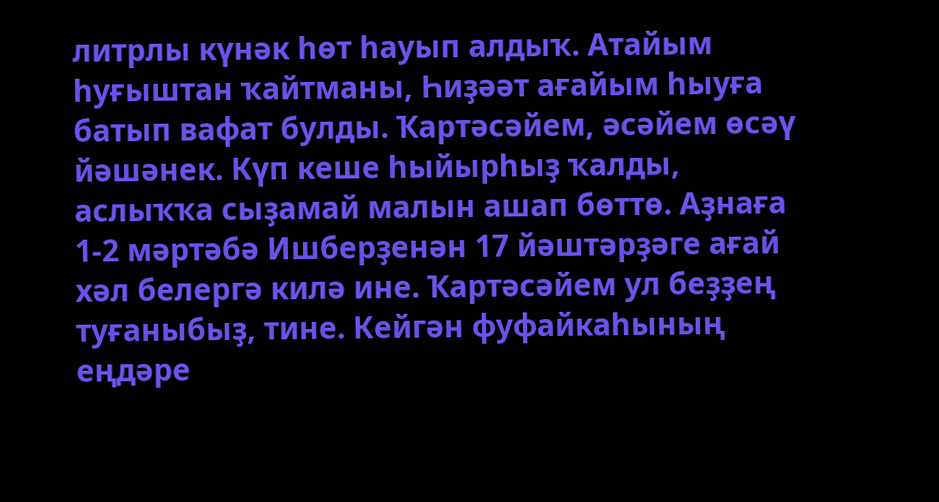литрлы күнәк һөт һауып алдыҡ. Атайым һуғыштан ҡайтманы, Һиҙәәт ағайым һыуға батып вафат булды. Ҡартәсәйем, әсәйем өсәү йәшәнек. Күп кеше һыйырһыҙ ҡалды, аслыҡҡа сыҙамай малын ашап бөттө. Аҙнаға 1-2 мәртәбә Ишберҙенән 17 йәштәрҙәге ағай хәл белергә килә ине. Ҡартәсәйем ул беҙҙең туғаныбыҙ, тине. Кейгән фуфайкаһының еңдәре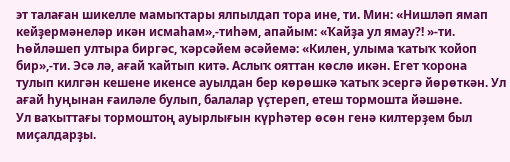эт талаған шикелле мамыҡтары ялпылдап тора ине, ти. Мин: «Нишләп ямап кейҙермәнеләр икән исмаһам»,-тиһәм, апайым: «Ҡайҙа ул ямау?! »-ти. Һөйләшеп ултыра биргәс, ҡәрсәйем әсәйемә: «Килен, улыма ҡатыҡ ҡойоп бир»,-ти. Эсә лә, ағай ҡайтып китә. Аслыҡ ояттан көслө икән. Егет ҡорона тулып килгән кешене икенсе ауылдан бер көрөшкә ҡатыҡ эсергә йөрөткән. Ул ағай һуңынан ғаиләле булып, балалар үҫтереп, етеш тормошта йәшәне.
Ул ваҡыттағы тормоштоң ауырлығын күрһәтер өсөн генә килтерҙем был миҫалдарҙы.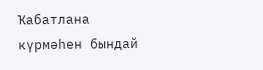Ҡабатлана күрмәһен бындай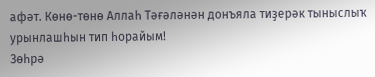афәт. Көнө-төнө Аллаһ Тәғәләнән донъяла тиҙерәк тыныслыҡ урынлашһын тип һорайым!
Зөһрә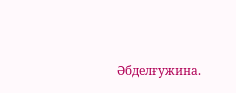Әбделғужина.